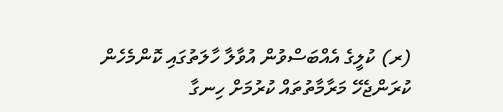(ރ) ކުލީގެ އެއްބަސްވުން އުވާލާ ހާލަތުގައި ކޮންމެހެން ކުރަންޖެހޭ މަރާމާތުތައް ކުރުމަށް ހިނގާ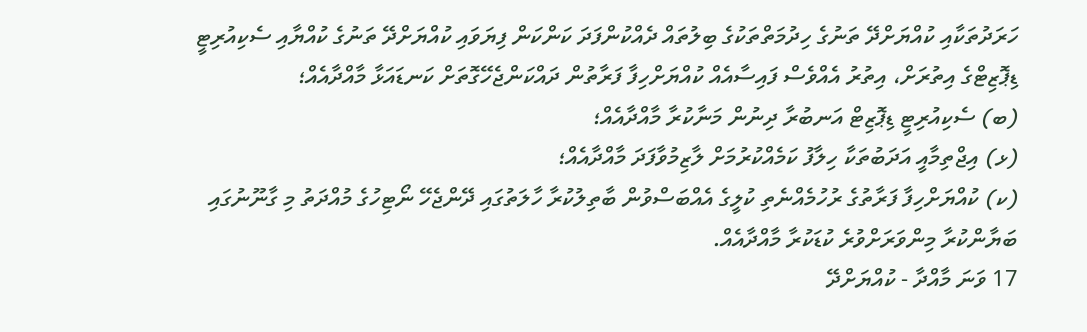ހަރަދުތަކާއި ކުއްޔަށްދޭ ތަނުގެ ހިދުމަތްތަކުގެ ބިލުތައް ދެއްކުންފަދަ ކަންކަން ފިޔަވައި ކުއްޔަށްދޭ ތަނުގެ ކުއްޔާއި ސެކިއުރިޓީ ޑިޕޮޒިޓްގެ އިތުރަށް، އިތުރު އެއްވެސް ފައިސާއެއް ކުއްޔަށްހިފާ ފަރާތުން ދައްކަންޖެހޭގޮތަށް ކަނޑައަޅާ މާއްދާއެއް؛
(ބ) ސެކިއުރިޓީ ޑިޕޮޒިޓް އަނބުރާ ދިނުން މަނާކުރާ މާއްދާއެއް؛
(ޅ) އިޖްތިމާއީ އަދަބުތަކާ ހިލާފު ކަމެއްކުރުމަށް ލާޒިމުވާފަދަ މާއްދާއެއް؛
(ކ) ކުއްޔަށްހިފާ ފަރާތުގެ ރުހުމެއްނެތި ކުލީގެ އެއްބަސްވުން ބާތިލުކުރާ ހާލަތުގައި ދޭންޖެހޭ ނޯޓިހުގެ މުއްދަތު މި ގާނޫނުގައި ބަޔާންކުރާ މިންވަރަށްވުރެ ކުޑަކުރާ މާއްދާއެއް.
17 ވަނަ މާއްދާ - ކުއްޔަށްދޭ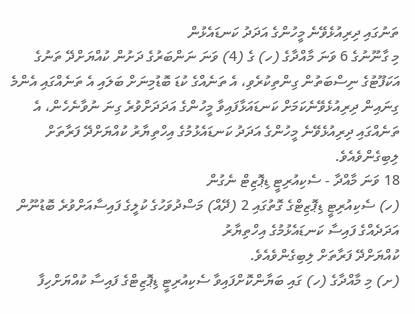ތަނުގައި ދިރިއުޅެވޭނެ މީހުންގެ އަދަދު ކަނޑައެޅުން
މި ގާނޫނުގެ 6 ވަނަ މާއްދާގެ (ހ) ގެ (4) ވަނަ ނަންބަރުގެ ދަށުން ކުއްޔަށްދޭ ތަނުގެ އަކަފޫޓުގެ ނިސްބަތުން ގިންތިކުރެވި، އެ ތަނެއްގެ ކުޑަ ބޮޑުމިނަށް ބަލައި އެ ތަނެއްގައި އެންމެ ގިނައިން ދިރިއުޅެވޭނެކަމަށް ކަނޑައަޅާފައިވާ މީހުންގެ އަދަދަށްވުރެ ގިނަ ނުވާނެހެން، އެ ތަނެއްގައި ދިރިއުޅެވޭނެ މީހުންގެ އަދަދު ކަނޑައެޅުމުގެ އިހްތިޔާރު ކުއްޔަށްދޭ ފަރާތަށް ލިބިގެންވެއެވެ.
18 ވަނަ މާއްދާ - ސެކިއުރިޓީ ޑިޕޮޒިޓް ނެގުން
(ހ) ސެކިއުރިޓީ ޑިޕޮޒިޓްގެ ގޮތުގައި 2 (ދޭއް) މަސްދުވަހުގެ ކުލީގެ ފައިސާއަށްވުރެ ބޮޑުނޫން އަދަދެއްގެ ފައިސާ ކަނޑައެޅުމުގެ އިހްތިޔާރު
ކުއްޔަށްދޭ ފަރާތަށް ލިބިގެންވެއެވެ.
(ށ) މި މާއްދާގެ (ހ) ގައި ބަޔާންކޮށްފައިވާ ސެކިއުރިޓީ ޑިޕޮޒިޓްގެ ފައިސާ ކުއްޔަށްހިފާ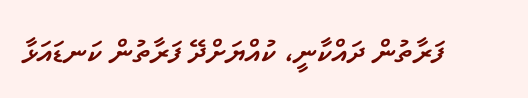ފަރާތުން ދައްކާނީ، ކުއްޔަށްދޭ ފަރާތުން ކަނޑައަޅާ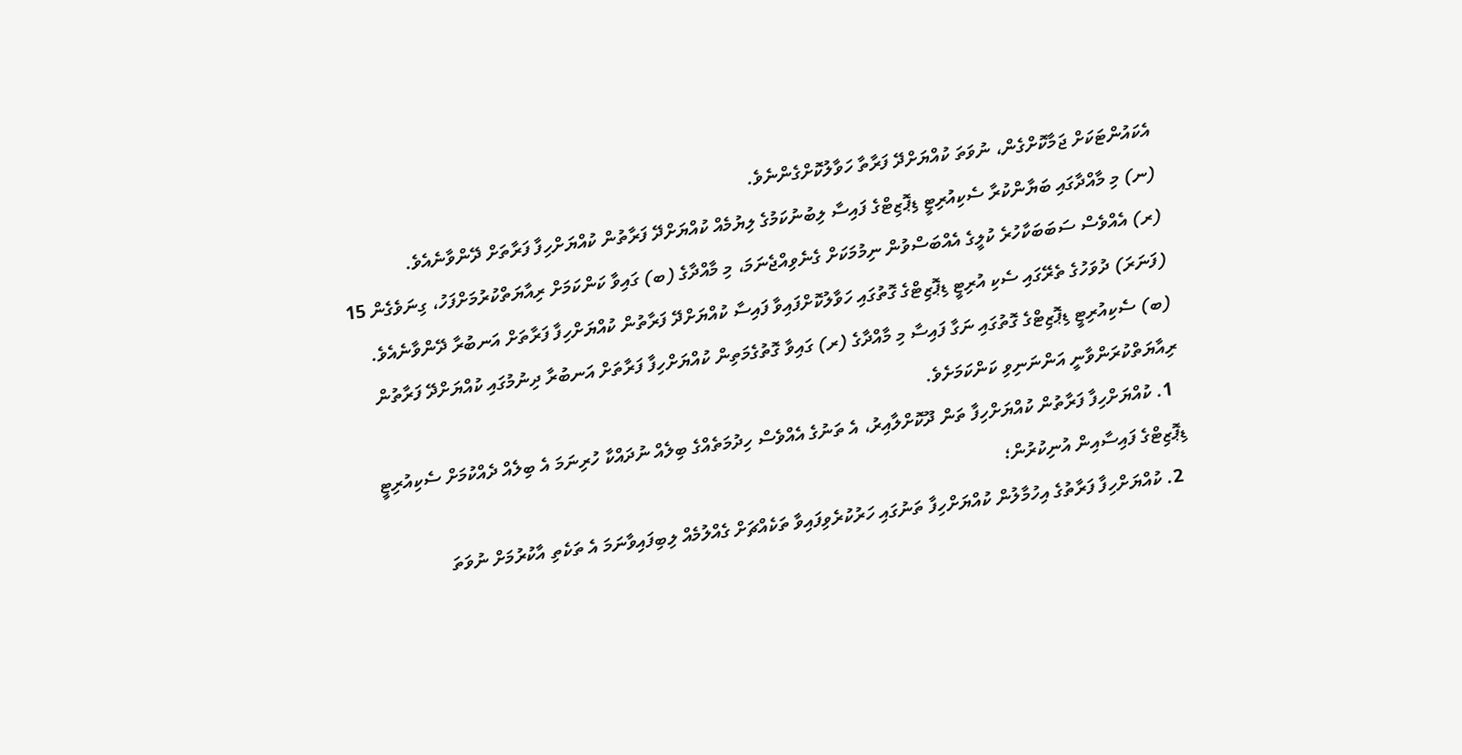އެކައުންޓަކަށް ޖަމާކޮށްގެން، ނުވަތަ ކުއްޔަށްދޭ ފަރާތާ ހަވާލުކޮށްގެންނެވެ.
(ނ) މި މާއްދާގައި ބަޔާންކުރާ ސެކިއުރިޓީ ޑިޕޮޒިޓްގެ ފައިސާ ލިބުނުކަމުގެ ލިޔުމެއް ކުއްޔަށްދޭ ފަރާތުން ކުއްޔަށްހިފާ ފަރާތަށް ދޭންވާނެއެވެ.
(ރ) އެއްވެސް ސަބަބަކާހުރެ ކުލީގެ އެއްބަސްވުން ނިމުމަކަށް ގެނެވިއްޖެނަމަ، މި މާއްދާގެ (ބ) ގައިވާ ކަންކަމަށް ރިއާޔަތްކުރުމަށްފަހު، ގިނަވެގެން 15 (ފަނަރަ) ދުވަހުގެ ތެރޭގައި ސެކި އުރިޓީ ޑިޕޮޒިޓްގެ ގޮތުގައި ހަވާލުކޮށްފައިވާ ފައިސާ ކުއްޔަށްދޭ ފަރާތުން ކުއްޔަށްހިފާ ފަރާތަށް އަނބުރާ ދޭންވާނެއެވެ.
(ބ) ސެކިއުރިޓީ ޑިޕޮޒިޓްގެ ގޮތުގައި ނަގާ ފައިސާ މި މާއްދާގެ (ރ) ގައިވާ ގޮތުގެމަތިން ކުއްޔަށްހިފާ ފަރާތަށް އަނބުރާ ދިނުމުގައި ކުއްޔަށްދޭ ފަރާތުން ރިއާޔަތްކުރަންވާނީ އަންނަނިވި ކަންކަމަށެވެ.
  1. ކުއްޔަށްހިފާ ފަރާތުން ކުއްޔަށްހިފާ ތަން ދޫކޮށްލާއިރު، އެ ތަނުގެ އެއްވެސް ހިދުމަތެއްގެ ބިލެއް ނުދައްކާ ހުރިނަމަ އެ ބިލެއް ދެއްކުމަށް ސެކިއުރިޓީ ޑިޕޮޒިޓްގެ ފައިސާއިން އުނިކުރުން؛
  2. ކުއްޔަށްހިފާ ފަރާތުގެ އިހުމާލުން ކުއްޔަށްހިފާ ތަނުގައި ހަރުކުރެވިފައިވާ ތަކެއްޗަށް ގެއްލުމެއް ލިބިފައިވާނަމަ އެ ތަކެތި އާކުރުމަށް ނުވަތަ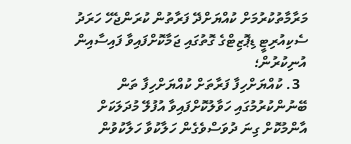މަރާމާތުކުރުމަށް ކުއްޔަށްދޭ ފަރާތުން ކުރަންޖެހޭ ހަރަދު ސެކިއުރިޓީ ޑިޕޮޒިޓްގެ ގޮތުގައި ޖަމާކޮށްފައިވާ ފައިސާއިން އުނިކުރުން؛
  3. ކުއްޔަށްހިފާ ފަރާތަށް ކުއްޔަށްހިފާ ތަން ބޭނުންކުރުމުގައި ހަވާލުކޮށްފައިވާ އުފުލޭ މުދަލަކަށް އާންމުކޮށް ގިނަ ދުވަސްވެގެން ހަލާކުވާ ހަލާކުވުން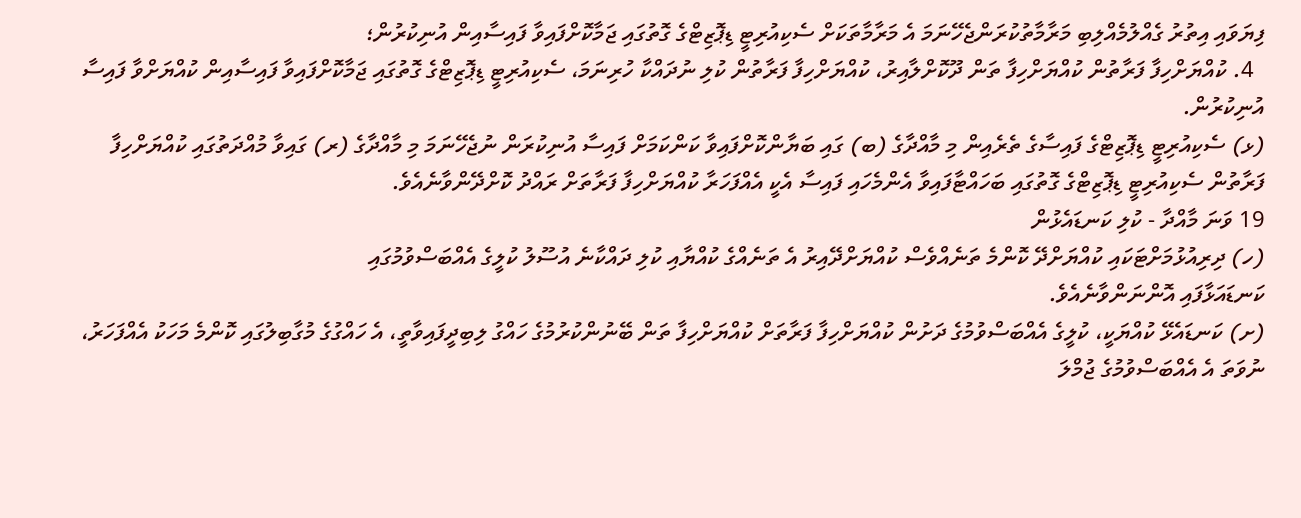ފިޔަވައި އިތުރު ގެއްލުމެއްލިބި މަރާމާތުކުރަންޖެހޭނަމަ އެ މަރާމާތަކަށް ސެކިއުރިޓީ ޑިޕޮޒިޓްގެ ގޮތުގައި ޖަމާކޮށްފައިވާ ފައިސާއިން އުނިކުރުން؛
  4. ކުއްޔަށްހިފާ ފަރާތުން ކުއްޔަށްހިފާ ތަން ދޫކޮށްލާއިރު، ކުއްޔަށްހިފާ ފަރާތުން ކުލި ނުދައްކާ ހުރިނަމަ، ސެކިއުރިޓީ ޑިޕޮޒިޓްގެ ގޮތުގައި ޖަމާކޮށްފައިވާ ފައިސާއިން ކުއްޔަށްވާ ފައިސާ އުނިކުރުން.
(ޅ) ސެކިއުރިޓީ ޑިޕޮޒިޓްގެ ފައިސާގެ ތެރެއިން މި މާއްދާގެ (ބ) ގައި ބަޔާންކޮށްފައިވާ ކަންކަމަށް ފައިސާ އުނިކުރަން ނުޖެހޭނަމަ މި މާއްދާގެ (ރ) ގައިވާ މުއްދަތުގައި ކުއްޔަށްހިފާ ފަރާތުން ސެކިއުރިޓީ ޑިޕޮޒިޓްގެ ގޮތުގައި ބަހައްޓާފައިވާ އެންމެހައި ފައިސާ އެކީ އެއްފަހަރާ ކުއްޔަށްހިފާ ފަރާތަށް ރައްދު ކޮށްދޭންވާނެއެވެ.
19 ވަނަ މާއްދާ - ކުލި ކަނޑައެޅުން
(ހ) ދިރިއުޅުމަށްޓަކައި ކުއްޔަށްދޭ ކޮންމެ ތަނެއްވެސް ކުއްޔަށްދޭއިރު އެ ތަނެއްގެ ކުއްޔާއި ކުލި ދައްކާނެ އުސޫލު ކުލީގެ އެއްބަސްވުމުގައި
ކަނޑައަޅާފައި އޮންނަންވާނެއެވެ.
(ށ) ކަނޑައެޅޭ ކުއްޔަކީ، ކުލީގެ އެއްބަސްވުމުގެ ދަށުން ކުއްޔަށްހިފާ ފަރާތަށް ކުއްޔަށްހިފާ ތަން ބޭނުންކުރުމުގެ ހައްގު ލިބިދީފައިވާތީ، އެ ހައްގުގެ މުގާބިލުގައި ކޮންމެ މަހަކު އެއްފަހަރު، ނުވަތަ އެ އެއްބަސްވުމުގެ ޖުމްލަ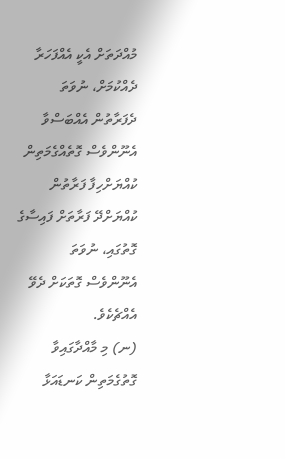މުއްދަތަށް އެކީ އެއްފަހަރާ ދެއްކުމަށް، ނުވަތަ ދެފަރާތުން އެއްބަސްވާ އެނޫންވެސް ގޮތެއްގެމަތިން ކުއްޔަށްހިފާ ފަރާތުން ކުއްޔަށްދޭ ފަރާތަށް ފައިސާގެ ގޮތުގައި، ނުވަތަ އެނޫންވެސް ގޮތަކަށް ދެވޭ އެއްޗެކެވެ.
(ނ) މި މާއްދާގައިވާ ގޮތުގެމަތިން ކަނޑައަޅާ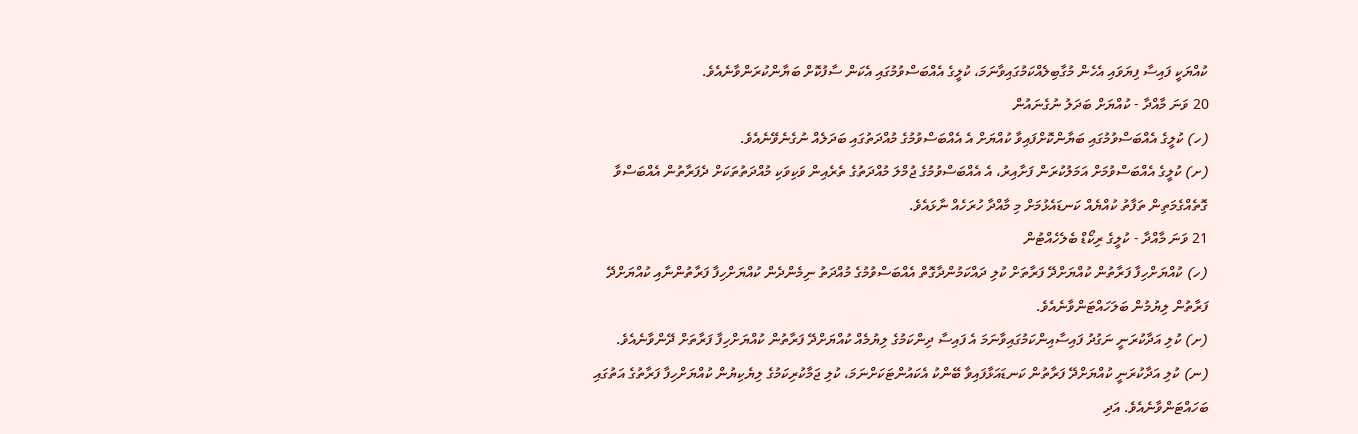ކުއްޔަކީ ފައިސާ ފިޔަވައި އެހެން މުގާބިލެއްކަމުގައިވާނަމަ، ކުލީގެ އެއްބަސްވުމުގައި އެކަން ސާފުކޮށް ބަޔާންކުރަންވާނެއެވެ.
20 ވަނަ މާއްދާ - ކުއްޔަށް ބަދަލު ނުގެނައުން
(ހ) ކުލީގެ އެއްބަސްވުމުގައި ބަޔާންކޮށްފައިވާ ކުއްޔަށް އެ އެއްބަސްވުމުގެ މުއްދަތުގައި ބަދަލެއް ނުގެނެވޭނެއެވެ.
(ށ) ކުލީގެ އެއްބަސްވުމަށް އަމަލުކުރަން ފަށާއިރު، އެ އެއްބަސްވުމުގެ ޖުމްލަ މުއްދަތުގެ ތެރެއިން ވަކިވަކި މުއްދަތުތަކަށް ދެފަރާތުން އެއްބަސްވާ ގޮތެއްގެމަތިން ތަފާތު ކުއްޔެއް ކަނޑައެޅުމަށް މި މާއްދާ ހުރަހެއް ނާޅައެވެ.
21 ވަނަ މާއްދާ - ކުލީގެ ރިކޯޑް ބެލެހެއްޓުން
(ހ) ކުއްޔަށްހިފާ ފަރާތުން ކުއްޔަށްދޭ ފަރާތަށް ކުލި ދައްކަމުންދާގޮތް އެއްބަސްވުމުގެ މުއްދަތު ނިމެންދެން ކުއްޔަށްހިފާ ފަރާތުންނާއި ކުއްޔަށްދޭ
ފަރާތުން ލިޔުމުން ބަލަހައްޓަންވާނެއެވެ.
(ށ) ކުލި އަދާކުރަނީ ނަގުދު ފައިސާއިންކަމުގައިވާނަމަ އެ ފައިސާ ދިންކަމުގެ ލިޔުމެއް ކުއްޔަށްދޭ ފަރާތުން ކުއްޔަށްހިފާ ފަރާތަށް ދޭންވާނެއެވެ.
(ނ) ކުލި އަދާކުރަނީ ކުއްޔަށްދޭ ފަރާތުން ކަނޑައަޅާފައިވާ ބޭންކު އެކައުންޓަކަށްނަމަ، ކުލި ޖަމާކުރިކަމުގެ ލިޔެކިޔުން ކުއްޔަށްހިފާ ފަރާތުގެ އަތުގައި ބަހައްޓަންވާނެއެވެ. އަދި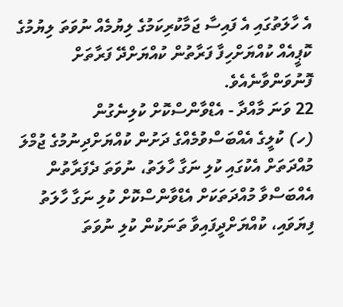އެ ހާލަތުގައި އެ ފައިސާ ޖަމާކުރިކަމުގެ ލިޔުމެއް ނުވަތަ ލިޔުމުގެ ކޮޕީއެއް ކުއްޔަށްހިފާ ފަރާތުން ކުއްޔަށްދޭ ފަރާތަށް ފޮނުވަންވާނެއެވެ.
22 ވަނަ މާއްދާ - އެޑްވާންސްކޮށް ކުލިނެގުން
(ހ) ކުލީގެ އެއްބަސްވުމެއްގެ ދަށުން ކުއްޔަށްދިނުމުގެ ޖުމްލަ މުއްދަތަށް އެކުގައި ކުލި ނަގާ ހާލަތު، ނުވަތަ ދެފަރާތުން އެއްބަސްވާ މުއްދަތަކަށް އެޑްވާންސްކޮށް ކުލި ނަގާ ހާލަތު ފިޔަވައި، ކުއްޔަށްދީފައިވާ ތަނަކުން ކުލި ނުވަތަ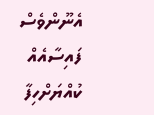އެނޫންވެސް ފައިސާއެއް ކުއްޔަށްހިފާ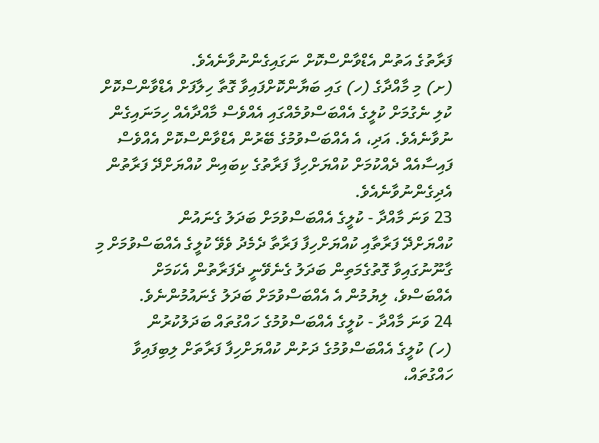ފަރާތުގެ އަތުން އެޑްވާންސްކޮށް ނަގައިގެންނުވާނެއެވެ.
(ށ) މި މާއްދާގެ (ހ) ގައި ބަޔާންކޮށްފައިވާ ގޮތާ ހިލާފަށް އެޑްވާންސްކޮށް ކުލި ނެގުމަށް ކުލީގެ އެއްބަސްވުމެއްގައި އެއްވެސް މާއްދާއެއް ހިމަނައިގެން ނުވާނެއެވެ. އަދި، އެ އެއްބަސްވުމުގެ ބޭރުން އެޑްވާންސްކޮށް އެއްވެސް ފައިސާއެއް ދެއްކުމަށް ކުއްޔަށްހިފާ ފަރާތުގެ ކިބައިން ކުއްޔަށްދޭ ފަރާތުން އެދިގެންނުވާނެއެވެ.
23 ވަނަ މާއްދާ - ކުލީގެ އެއްބަސްވުމަށް ބަދަލު ގެނައުން
ކުއްޔަށްދޭ ފަރާތާއި ކުއްޔަށްހިފާ ފަރާތާ ދެމެދު ވެވޭ ކުލީގެ އެއްބަސްވުމަށް މި ގާނޫނުގައިވާ ގޮތުގެމަތިން ބަދަލު ގެނެވޭނީ ދެފަރާތުން އެކަމަށް އެއްބަސްވެ، ލިޔުމުން އެ އެއްބަސްވުމަށް ބަދަލު ގެނައުމުންނެވެ.
24 ވަނަ މާއްދާ - ކުލީގެ އެއްބަސްވުމުގެ ހައްގުތައް ބަދަލުކުރުން
(ހ) ކުލީގެ އެއްބަސްވުމުގެ ދަށުން ކުއްޔަށްހިފާ ފަރާތަށް ލިބިފައިވާ ހައްގުތައް،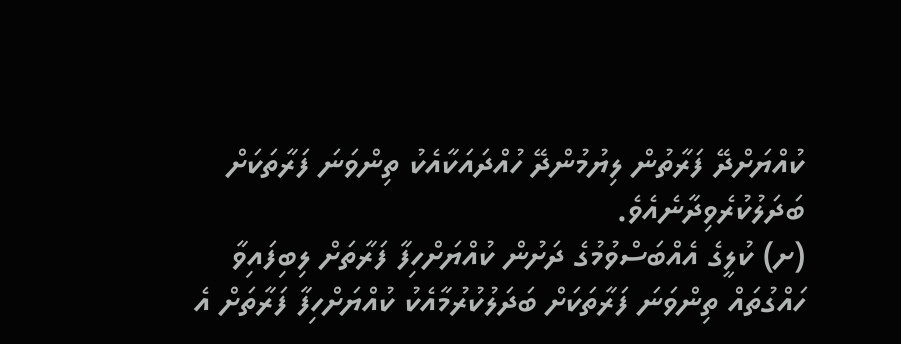ކުއްޔަށްދޭ ފަރާތުން ލިޔުމުންދޭ ހުއްދައަކާއެކު ތިންވަނަ ފަރާތަކަށް ބަދަލުކުރެވިދާނެއެވެ.
(ށ) ކުލީގެ އެއްބަސްވުމުގެ ދަށުން ކުއްޔަށްހިފާ ފަރާތަށް ލިބިފައިވާ ހައްގުތައް ތިންވަނަ ފަރާތަކަށް ބަދަލުކުރުމާއެކު ކުއްޔަށްހިފާ ފަރާތަށް އެ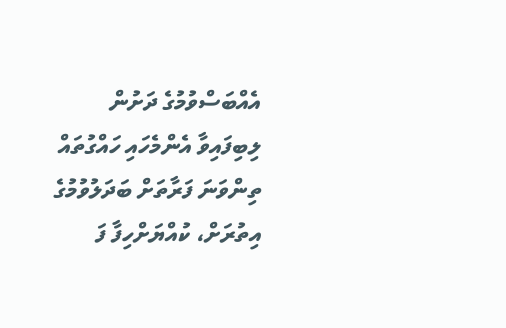އެއްބަސްވުމުގެ ދަށުން ލިބިފައިވާ އެންމެހައި ހައްގުތައް ތިންވަނަ ފަރާތަށް ބަދަލުވުމުގެ އިތުރަށް، ކުއްޔަށްހިފާ ފަ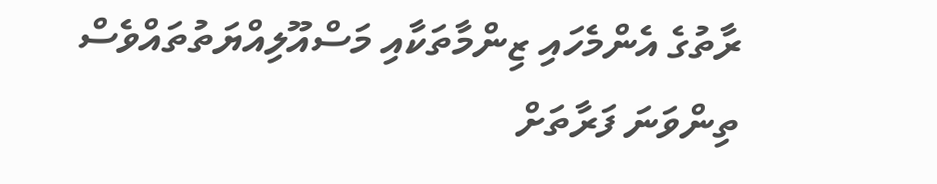ރާތުގެ އެންމެހައި ޒިންމާތަކާއި މަސްއޫލިއްޔަތުތައްވެސް ތިންވަނަ ފަރާތަށް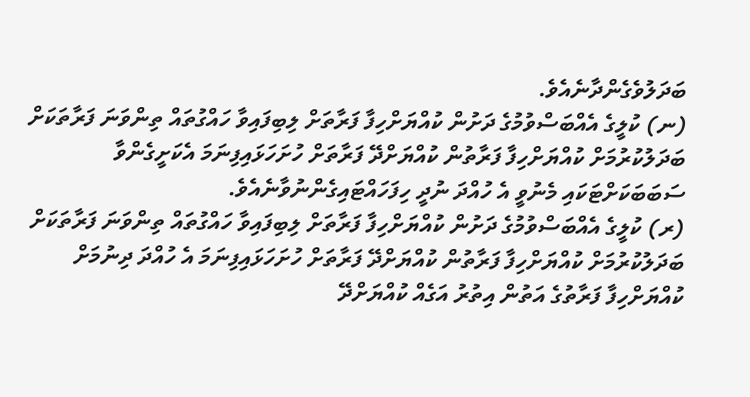ބަދަލުވެގެންދާނެއެވެ.
(ނ) ކުލީގެ އެއްބަސްވުމުގެ ދަށުން ކުއްޔަށްހިފާ ފަރާތަށް ލިބިފައިވާ ހައްގުތައް ތިންވަނަ ފަރާތަކަށް ބަދަލުކުރުމަށް ކުއްޔަށްހިފާ ފަރާތުން ކުއްޔަށްދޭ ފަރާތަށް ހުށަހަޅައިފިނަމަ އެކަށީގެންވާ ސަބަބަކަށްޓަކައި މެނުވީ އެ ހުއްދަ ނުދީ ހިފަހައްޓައިގެންނުވާނެއެވެ.
(ރ) ކުލީގެ އެއްބަސްވުމުގެ ދަށުން ކުއްޔަށްހިފާ ފަރާތަށް ލިބިފައިވާ ހައްގުތައް ތިންވަނަ ފަރާތަކަށް ބަދަލުކުރުމަށް ކުއްޔަށްހިފާ ފަރާތުން ކުއްޔަށްދޭ ފަރާތަށް ހުށަހަޅައިފިނަމަ އެ ހުއްދަ ދިނުމަށް ކުއްޔަށްހިފާ ފަރާތުގެ އަތުން އިތުރު އަގެއް ކުއްޔަށްދޭ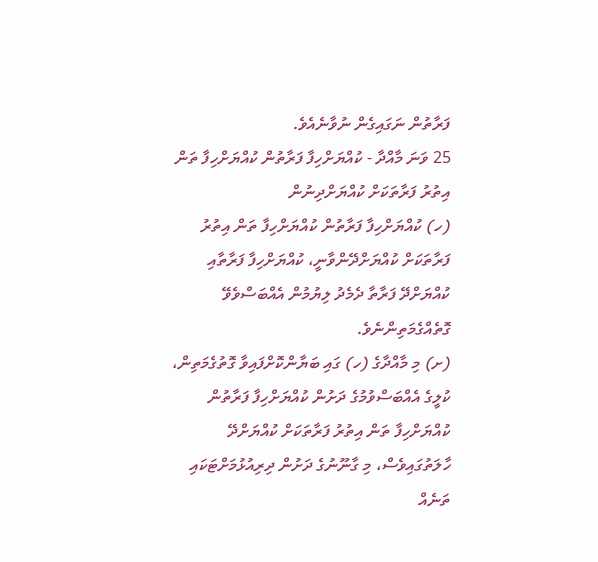ފަރާތުން ނަގައިގެން ނުވާނެއެވެ.
25 ވަނަ މާއްދާ - ކުއްޔަށްހިފާ ފަރާތުން ކުއްޔަށްހިފާ ތަން އިތުރު ފަރާތަކަށް ކުއްޔަށްދިނުން
(ހ) ކުއްޔަށްހިފާ ފަރާތުން ކުއްޔަށްހިފާ ތަން އިތުރު ފަރާތަކަށް ކުއްޔަށްދޭންވާނީ، ކުއްޔަށްހިފާ ފަރާތާއި ކުއްޔަށްދޭ ފަރާތާ ދެމެދު ލިޔުމުން އެއްބަސްވެވޭ ގޮތެއްގެމަތިންނެވެ.
(ށ) މި މާއްދާގެ (ހ) ގައި ބަޔާންކޮށްފައިވާ ގޮތުގެމަތިން، ކުލީގެ އެއްބަސްވުމުގެ ދަށުން ކުއްޔަށްހިފާ ފަރާތުން ކުއްޔަށްހިފާ ތަން އިތުރު ފަރާތަކަށް ކުއްޔަށްދޭ ހާލަތުގައިވެސް، މި ގާނޫނުގެ ދަށުން ދިރިއުޅުމަށްޓަކައި ތަނެއް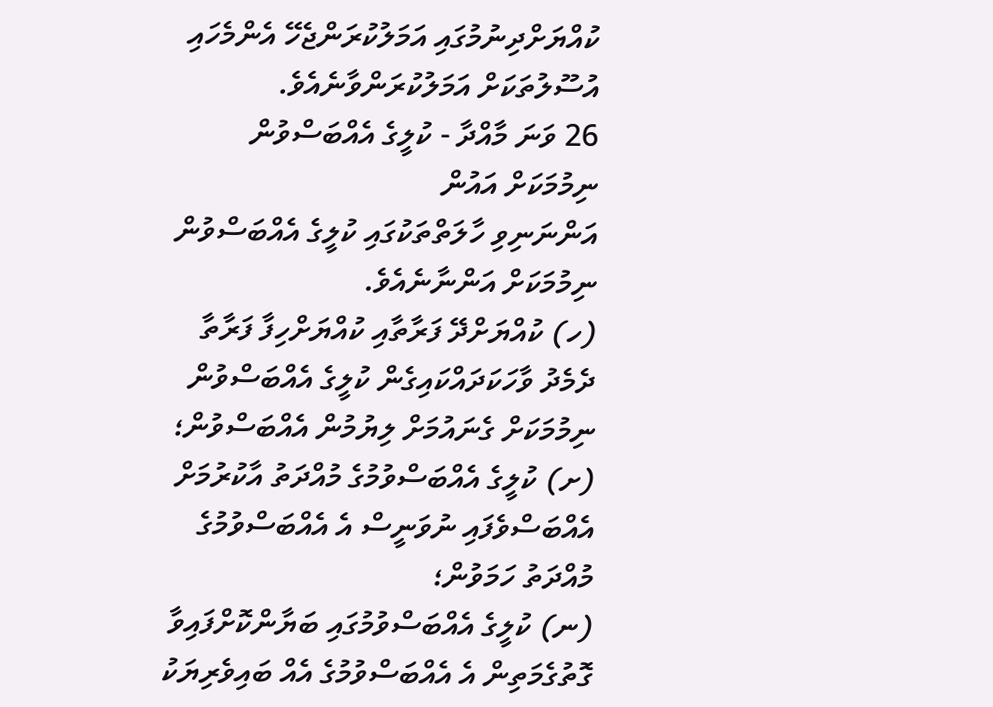ކުއްޔަށްދިނުމުގައި އަމަލުކުރަންޖެހޭ އެންމެހައި އުސޫލުތަކަށް އަމަލުކުރަންވާނެއެވެ.
26 ވަނަ މާއްދާ - ކުލީގެ އެއްބަސްވުން ނިމުމަކަށް އައުން
އަންނަނިވި ހާލަތްތަކުގައި ކުލީގެ އެއްބަސްވުން ނިމުމަކަށް އަންނާނެއެވެ.
(ހ) ކުއްޔަށްދޭ ފަރާތާއި ކުއްޔަށްހިފާ ފަރާތާ ދެމެދު ވާހަކަދައްކައިގެން ކުލީގެ އެއްބަސްވުން ނިމުމަކަށް ގެނައުމަށް ލިޔުމުން އެއްބަސްވުން؛
(ށ) ކުލީގެ އެއްބަސްވުމުގެ މުއްދަތު އާކުރުމަށް އެއްބަސްވެފައި ނުވަނީސް އެ އެއްބަސްވުމުގެ މުއްދަތު ހަމަވުން؛
(ނ) ކުލީގެ އެއްބަސްވުމުގައި ބަޔާންކޮށްފައިވާ ގޮތުގެމަތިން އެ އެއްބަސްވުމުގެ އެއް ބައިވެރިޔަކު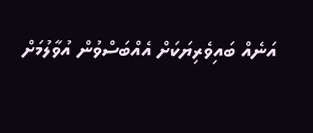އަނެއް ބައިވެރިޔަކަށް އެއްބަސްވުން އުވާލުމަށް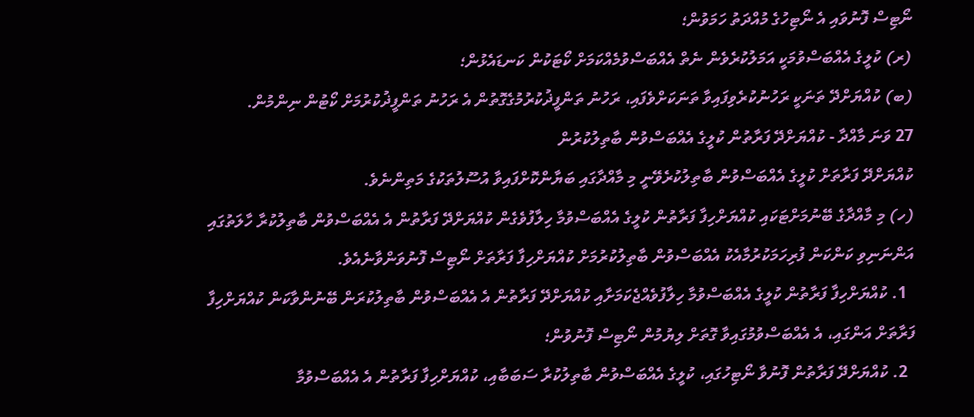ނޯޓިސް ފޮނުވައި އެ ނޯޓިހުގެ މުއްދަތު ހަމަވުން؛
(ރ) ކުލީގެ އެއްބަސްވުމަކީ އަމަލުކުރެވެން ނެތް އެއްބަސްވުމެއްކަމަށް ކޯޓަކުން ކަނޑައެޅުން؛
(ބ) ކުއްޔަށްދޭ ތަނަކީ ރަހުނުކުރެވިފައިވާ ތަނަކަށްވެފައި، ރަހުނު ތަންފީޛުކުރުމުގެގޮތުން އެ ރަހުނު ތަންފީޛުކުރުމަށް ކޯޓުން ނިންމުން.
27 ވަނަ މާއްދާ - ކުއްޔަށްދޭ ފަރާތުން ކުލީގެ އެއްބަސްވުން ބާތިލުކުރުން
ކުއްޔަށްދޭ ފަރާތަށް ކުލީގެ އެއްބަސްވުން ބާތިލުކުރެވޭނީ މި މާއްދާގައި ބަޔާންކޮށްފައިވާ އުސޫލުތަކުގެ މަތިންނެވެ.
(ހ) މި މާއްދާގެ ބޭނުމަށްޓަކައި ކުއްޔަށްހިފާ ފަރާތުން ކުލީގެ އެއްބަސްވުމާ ހިލާފުވެގެން ކުއްޔަށްދޭ ފަރާތުން އެ އެއްބަސްވުން ބާތިލުކުރާ ހާލަތުގައި އަންނަނިވި ކަންކަން ފުރިހަމަކުރުމާއެކު އެއްބަސްވުން ބާތިލުކުރުމަށް ކުއްޔަށްހިފާ ފަރާތަށް ނޯޓިސް ފޮނުވަންވާނެއެވެ.
  1. ކުއްޔަށްހިފާ ފަރާތުން ކުލީގެ އެއްބަސްވުމާ ހިލާފުވެއްޖެކަމަށާއި ކުއްޔަށްދޭ ފަރާތުން އެ އެއްބަސްވުން ބާތިލުކުރަން ބޭނުންވާކަން ކުއްޔަށްހިފާ ފަރާތަށް އަންގައި، އެ އެއްބަސްވުމުގައިވާ ގޮތަށް ލިޔުމުން ނޯޓިސް ފޮނުވުން؛
  2. ކުއްޔަށްދޭ ފަރާތުން ފޮނުވާ ނޯޓިހުގައި، ކުލީގެ އެއްބަސްވުން ބާތިލުކުރާ ސަބަބާއި، ކުއްޔަށްހިފާ ފަރާތުން އެ އެއްބަސްވުމާ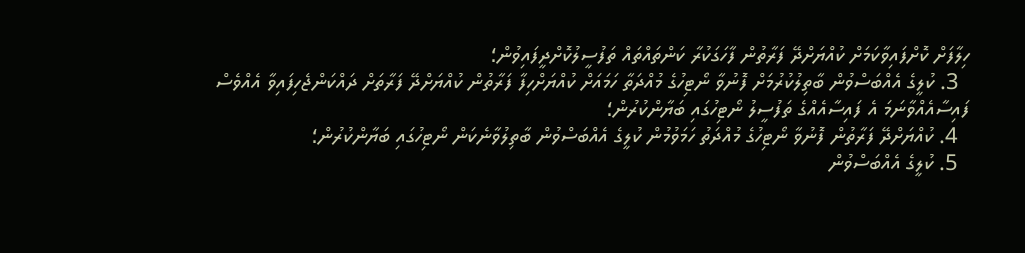ހިލާފަށް ކޮށްފައިވާކަމަށް ކުއްޔަށްދޭ ފަރާތުން ފާހަގަކުރާ ކަންތައްތައް ތަފުސީލުކޮށްދީފައިވުން؛
  3. ކުލީގެ އެއްބަސްވުން ބާތިލުކުރުމަށް ފޮނުވާ ނޯޓިހުގެ މުއްދަތާ ހަމައަށް ކުއްޔަށްހިފާ ފަރާތުން ކުއްޔަށްދޭ ފަރާތަށް ދައްކަންޖެހިފައިވާ އެއްވެސް ފައިސާއެއްވާނަމަ އެ ފައިސާއެއްގެ ތަފުސީލު ނޯޓިހުގައި ބަޔާންކުރުން؛
  4. ކުއްޔަށްދޭ ފަރާތުން ފޮނުވާ ނޯޓިހުގެ މުއްދަތު ހަމަވުމުން ކުލީގެ އެއްބަސްވުން ބާތިލުވާނެކަން ނޯޓިހުގައި ބަޔާންކުރުން؛
  5. ކުލީގެ އެއްބަސްވުން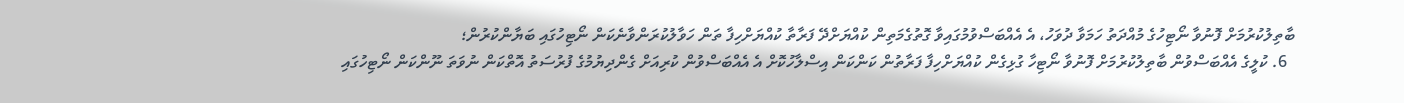ބާތިލުކުރުމަށް ފޮނުވާ ނޯޓިހުގެ މުއްދަތު ހަމަވާ ދުވަހު، އެ އެއްބަސްވުމުގައިވާ ގޮތުގެމަތިން ކުއްޔަށްދޭ ފަރާތާ ކުއްޔަށްހިފާ ތަން ހަވާލުކުރަންވާނެކަން ނޯޓިހުގައި ބަޔާންކުރުން؛
  6. ކުލީގެ އެއްބަސްވުން ބާތިލުކުރުމަށް ފޮނުވާ ނޯޓިހާ ގުޅިގެން ކުއްޔަށްހިފާ ފަރާތުން ކަންކަން އިސްލާހުކޮށް އެ އެއްބަސްވުން ކުރިއަށް ގެންދިޔުމުގެ ފުރުސަތު އޮތްކަން ނުވަތަ ނޫންކަން ނޯޓިހުގައި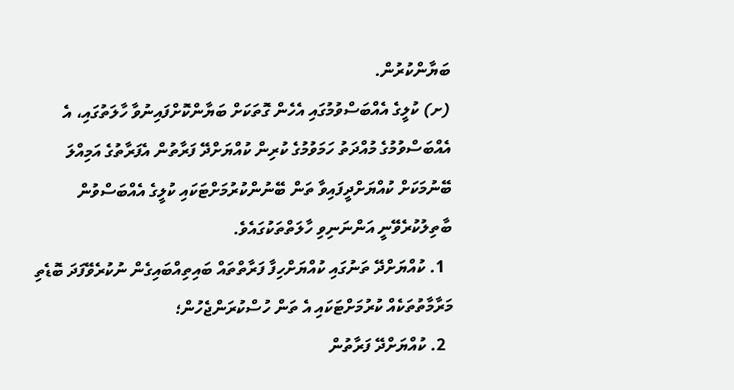ބަޔާންކުރުން.
(ށ) ކުލީގެ އެއްބަސްވުމުގައި އެހެން ގޮތަކަށް ބަޔާންކޮށްފައިނުވާ ހާލަތުގައި، އެ އެއްބަސްވުމުގެ މުއްދަތު ހަމަވުމުގެ ކުރިން ކުއްޔަށްދޭ ފަރާތުން އެފަރާތުގެ އަމިއްލަ ބޭނުމަކަށް ކުއްޔަށްދީފައިވާ ތަން ބޭނުންކުރުމަށްޓަކައި ކުލީގެ އެއްބަސްވުން ބާތިލުކުރެވޭނީ އަންނަނިވި ހާލަތްތަކުގައެވެ.
  1. ކުއްޔަށްދޭ ތަނުގައި ކުއްޔަށްހިފާ ފަރާތްތައް ބައިތިއްބައިގެން ނުކުރެވޭފަދަ ބޮޑެތި މަރާމާތުތަކެއް ކުރުމަށްޓަކައި އެ ތަން ހުސްކުރަންޖެހުން؛
  2. ކުއްޔަށްދޭ ފަރާތުން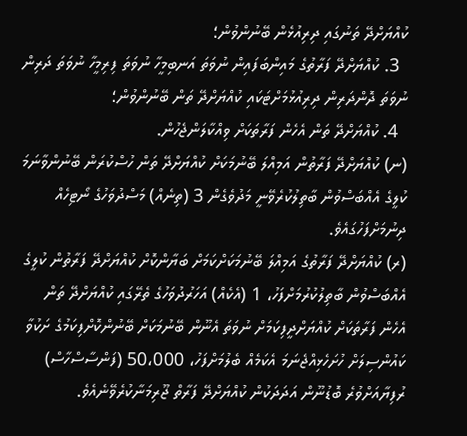ކުއްޔަށްދޭ ތަނުގައި ދިރިއުޅެން ބޭނުންވުން؛
  3. ކުއްޔަށްދޭ ފަރާތުގެ މައިންބަފައިން ނުވަތަ އަނބިމީހާ ނުވަތަ ފިރިމީހާ ނުވަތަ ދަރިން ނުވަތަ ދޮންދަރިން ދިރިއުޅުމަށްޓަކައި ކުއްޔަށްދޭ ތަން ބޭނުންވުން؛
  4. ކުއްޔަށްދޭ ތަން އެހެން ފަރާތަކަށް ވިއްކާލަންޖެހުން.
(ނ) ކުއްޔަށްދޭ ފަރާތުން އަމިއްލަ ބޭނުމަކަށް ކުއްޔަށްދޭ ތަން ހުސްކުރަން ބޭނުންވާނަމަ ކުލީގެ އެއްބަސްވުން ބާތިލުކުރެވޭނީ މަދުވެގެން 3 (ތިނެއް) މަސްދުވަހުގެ ނޯޓިހެއް ދިނުމަށްފަހުގައެވެ.
(ރ) ކުއްޔަށްދޭ ފަރާތުގެ އަމިއްލަ ބޭނުމަކަށްކަމަށް ބަޔާންކޮށް ކުއްޔަށްދޭ ފަރާތުން ކުލީގެ އެއްބަސްވުން ބާތިލުކުރުމަށްފަހު، 1 (އެކެއް) އަހަރުދުވަހުގެ ތެރޭގައި ކުއްޔަށްދޭ ތަން އެހެން ފަރާތަކަށް ކުއްޔަށްދީފިކަމަށް ނުވަތަ އެނޫން ބޭނުމަކަށް ބޭނުންކޮށްފިކަމުގެ ށަކުވާ ކައުންސިލަށް ހުށަހެޅިއްޖެނަމަ އެކަމެއް ބެލުމަށްފަހު، 50،000 (ފަންސާސްހާސް) ރުފިޔާއަށްވުރެ ބޮޑުނޫން އަދަދަކުން ކުއްޔަށްދޭ ފަރާތް ޖޫރިމަނާކުރެވޭނެއެވެ.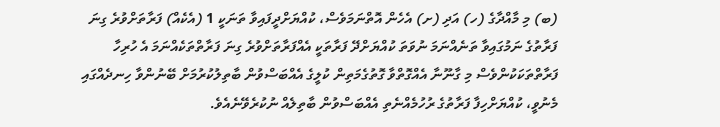(ބ) މި މާއްދާގެ (ހ) އަދި (ށ) އެހެން އޮތްނަމަވެސް، ކުއްޔަށްދީފައިވާ ތަނަކީ 1 (އެކެއް) ފަރާތަށްވުރެ ގިނަ ފަރާތުގެ ނަމުގައިވާ ތަނެއްނަމަ ނުވަތަ ކުއްޔަށްދޭ ފަރާތަކީ އެއްފަރާތަށްވުރެ ގިނަ ފަރާތްތަކެއްނަމަ އެ ހުރިހާ ފަރާތްތަކަކުންވެސް މި ގާނޫނާ އެއްގޮތްވާ ގޮތުގެމަތިން ކުލީގެ އެއްބަސްވުން ބާތިލުކުރުމަށް ބޭނުންވާ ހިނދެއްގައި މެނުވީ، ކުއްޔަށްހިފާ ފަރާތުގެ ރުހުމެއްނެތި އެއްބަސްވުން ބާތިލެއް ނުކުރެވޭނެއެވެ.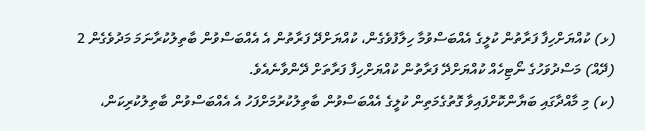(ޅ) ކުއްޔަށްހިފާ ފަރާތުން ކުލީގެ އެއްބަސްވުމާ ހިލާފުވެގެން، ކުއްޔަށްދޭ ފަރާތުން އެ އެއްބަސްވުން ބާތިލުކުރާނަމަ މަދުވެގެން 2 (ދޭއް) މަސްދުވަހުގެ ނޯޓިހެއް ކުއްޔަށްދޭ ފަރާތުން ކުއްޔަށްހިފާ ފަރާތަށް ދޭންވާނެއެވެ.
(ކ) މި މާއްދާގައި ބަޔާންކޮށްފައިވާ ގޮތުގެމަތިން ކުލީގެ އެއްބަސްވުން ބާތިލުކުރުމަށްފަހު އެ އެއްބަސްވުން ބާތިލުކުރިކަން،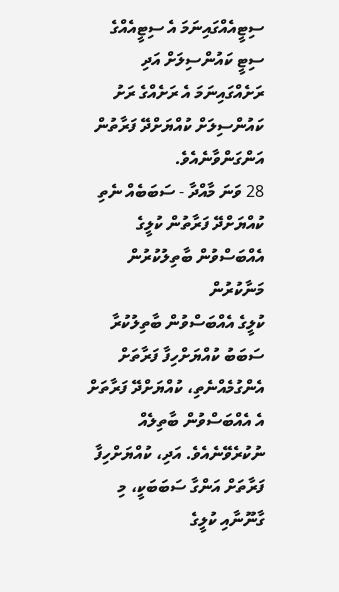ސިޓީއެއްގައިނަމަ އެ ސިޓީއެއްގެ ސިޓީ ކައުންސިލަށް އަދި ރަށެއްގައިނަމަ އެ ރަށެއްގެ ރަށު ކައުންސިލަށް ކުއްޔަށްދޭ ފަރާތުން އަންގަންވާނެއެވެ.
28 ވަނަ މާއްދާ - ސަބަބެއް ނެތި ކުއްޔަށްދޭ ފަރާތުން ކުލީގެ އެއްބަސްވުން ބާތިލުކުރުން މަނާކުރުން
ކުލީގެ އެއްބަސްވުން ބާތިލުކުރާ ސަބަބު ކުއްޔަށްހިފާ ފަރާތަށް އެންގުމެއްނެތި، ކުއްޔަށްދޭ ފަރާތަށް އެ އެއްބަސްވުން ބާތިލެއް ނުކުރެވޭނެއެވެ. އަދި، ކުއްޔަށްހިފާ ފަރާތަށް އަންގާ ސަބަބަކީ، މި ގާނޫނާއި ކުލީގެ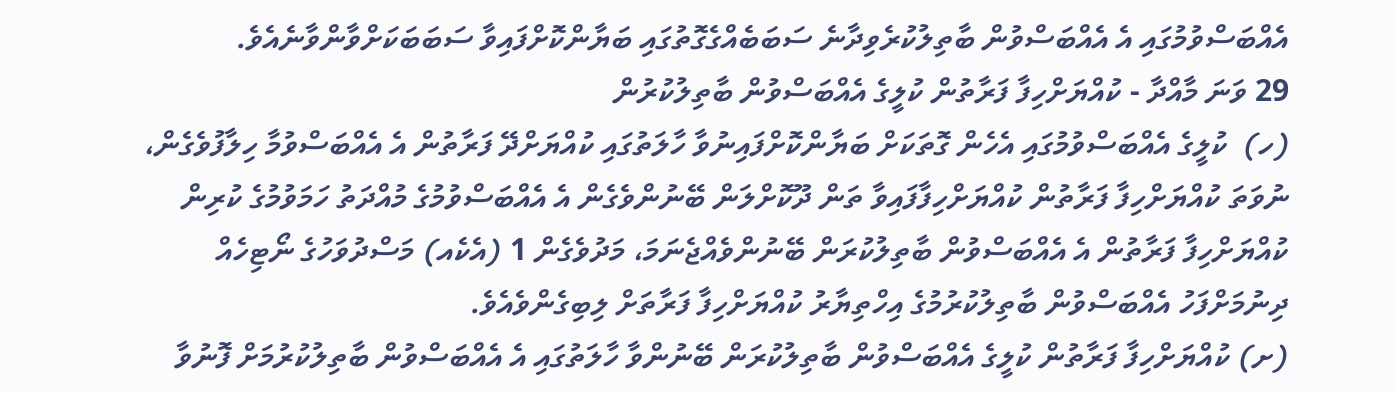އެއްބަސްވުމުގައި އެ އެއްބަސްވުން ބާތިލުކުރެވިދާނެ ސަބަބެއްގެގޮތުގައި ބަޔާންކޮށްފައިވާ ސަބަބަކަށްވާންވާނެއެވެ.
29 ވަނަ މާއްދާ - ކުއްޔަށްހިފާ ފަރާތުން ކުލީގެ އެއްބަސްވުން ބާތިލުކުރުން
(ހ)  ކުލީގެ އެއްބަސްވުމުގައި އެހެން ގޮތަކަށް ބަޔާންކޮށްފައިނުވާ ހާލަތުގައި ކުއްޔަށްދޭ ފަރާތުން އެ އެއްބަސްވުމާ ހިލާފުވެގެން، ނުވަތަ ކުއްޔަށްހިފާ ފަރާތުން ކުއްޔަށްހިފާފައިވާ ތަން ދޫކޮށްލަން ބޭނުންވެގެން އެ އެއްބަސްވުމުގެ މުއްދަތު ހަމަވުމުގެ ކުރިން ކުއްޔަށްހިފާ ފަރާތުން އެ އެއްބަސްވުން ބާތިލުކުރަން ބޭނުންވެއްޖެނަމަ، މަދުވެގެން 1 (އެކެއ) މަސްދުވަހުގެ ނޯޓިހެއް ދިނުމަށްފަހު އެއްބަސްވުން ބާތިލުކުރުމުގެ އިހްތިޔާރު ކުއްޔަށްހިފާ ފަރާތަށް ލިބިގެންވެއެވެ.
(ށ) ކުއްޔަށްހިފާ ފަރާތުން ކުލީގެ އެއްބަސްވުން ބާތިލުކުރަން ބޭނުންވާ ހާލަތުގައި އެ އެއްބަސްވުން ބާތިލުކުރުމަށް ފޮނުވާ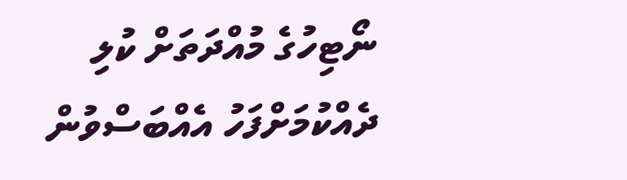ނޯޓިހުގެ މުއްދަތަށް ކުލި ދެއްކުމަށްފަހު އެއްބަސްވުން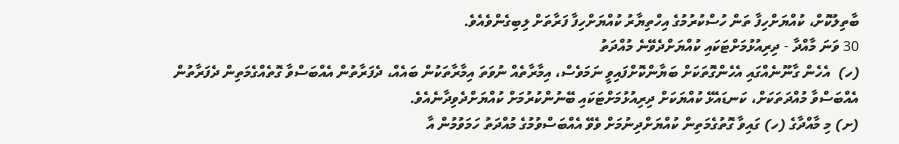ބާތިލުކޮށް، ކުއްޔަށްހިފާ ތަން ހުސްކުރުމުގެ އިހްތިޔާރު ކުއްޔަށްހިފާ ފަރާތަށް ލިބިގެންވެއެވެ.
30 ވަނަ މާއްދާ - ދިރިއުޅުމަށްޓަކައި ކުއްޔަށްދެވޭނެ މުއްދަތު
(ހ)  އެހެން ގާނޫނެއްގައި އެހެންގޮތަކަށް ބަޔާންކޮށްފައިވީ ނަމަވެސް، އިމާރާތެއް ނުވަތަ އިމާރާތަކުން ބައެއް، ދެފަރާތުން އެއްބަސްވާ ގޮތެއްގެމަތިން ދެފަރާތުން އެއްބަސްވާ މުއްދަތަކަށް، ކަނޑައެޅޭ ކުއްޔަކަށް ދިރިއުޅުމަށްޓަކައި ބޭނުންކުރުމަށް ކުއްޔަށްދެވިދާނެއެވެ.
(ށ) މި މާއްދާގެ (ހ) ގައިވާ ގޮތުގެމަތިން ކުއްޔަށްދިނުމަށް ވެވޭ އެއްބަސްވުމުގެ މުއްދަތު ހަމަވުމުން އާ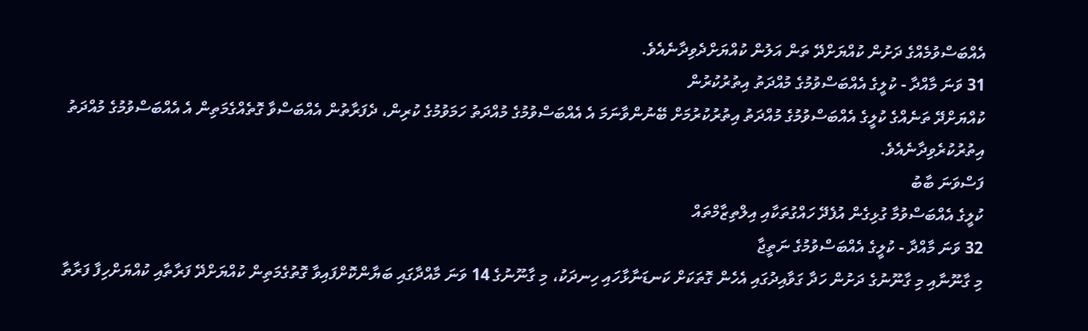އެއްބަސްވުމެއްގެ ދަށުން ކުއްޔަށްދޭ ތަން އަލުން ކުއްޔަށްދެވިދާނެއެވެ.
31 ވަނަ މާއްދާ - ކުލީގެ އެއްބަސްވުމުގެ މުއްދަތު އިތުރުކުރުން
ކުއްޔަށްދޭ ތަނެއްގެ ކުލީގެ އެއްބަސްވުމުގެ މުއްދަތު އިތުރުކުރުމަށް ބޭނުންވާނަމަ އެ އެއްބަސްވުމުގެ މުއްދަތު ހަމަވުމުގެ ކުރިން، ދެފަރާތުން އެއްބަސްވާ ގޮތެއްގެމަތިން އެ އެއްބަސްވުމުގެ މުއްދަތު އިތުރުކުރެވިދާނެއެވެ.
ފަސްވަނަ ބާބު
ކުލީގެ އެއްބަސްވުމާ ގުޅިގެން އުފެދޭ ހައްގުތަކާއި އިލްތިޒާމްތައް
32 ވަނަ މާއްދާ - ކުލީގެ އެއްބަސްވުމުގެ ނަތީޖާ
މި ގާނޫނާއި މި ގާނޫނުގެ ދަށުން ހަދާ ގަވާއިދުގައި އެހެން ގޮތަކަށް ކަނޑަނާޅާހައި ހިނދަކު، މި ގާނޫނުގެ 14 ވަނަ މާއްދާގައި ބަޔާންކޮށްފައިވާ ގޮތުގެމަތިން ކުއްޔަށްދޭ ފަރާތާއި ކުއްޔަށްހިފާ ފަރާތާ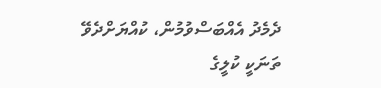ދެމެދު އެއްބަސްވުމުން، ކުއްޔަށްދެވޭ ތަނަކީ ކުލީގެ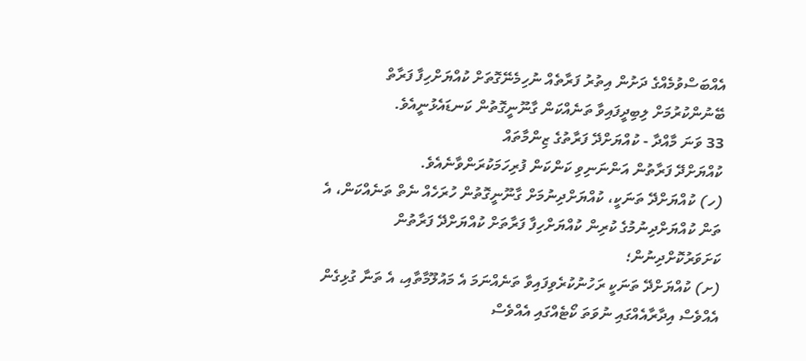އެއްބަސްވުމެއްގެ ދަށުން އިތުރު ފަރާތެއް ނުހިމެނޭގޮތަށް ކުއްޔަށްހިފާ ފަރާތް ބޭނުންކުރުމަށް ލިބިދީފައިވާ ތަނެއްކަން ގާނޫނީގޮތުން ކަނޑައެޅުނީއެވެ.
33 ވަނަ މާއްދާ - ކުއްޔަށްދޭ ފަރާތުގެ ޒިންމާތައް
ކުއްޔަށްދޭ ފަރާތުން އަންނަނިވި ކަންކަން ފުރިހަމަކުރަންވާނެއެވެ.
(ހ) ކުއްޔަށްދޭ ތަނަކީ، ކުއްޔަށްދިނުމަށް ގާނޫނީގޮތުން ހުރަހެއް ނެތް ތަނެއްކަން، އެ ތަން ކުއްޔަށްދިނުމުގެ ކުރިން ކުއްޔަށްހިފާ ފަރާތަށް ކުއްޔަށްދޭ ފަރާތުން ކަށަވަރުކޮށްދިނުން؛
(ށ) ކުއްޔަށްދޭ ތަނަކީ ރަހުނުކުރެވިފައިވާ ތަނެއްނަމަ އެ މައުލޫމާތާއި، އެ ތަނާ ގުޅިގެން އެއްވެސް އިދާރާއެއްގައި ނުވަތަ ކޯޓެއްގައި އެއްވެސް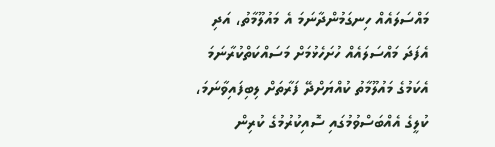މައްސަލައެއް ހިނގަމުންދާނަމަ އެ މައުލޫމާތު، އަދި އެފަދަ މައްސަލައެއް ހުށަހެޅުމަށް މަސައްކަތްކުރާނަމަ އެކަމުގެ މައުލޫމާތު ކުއްޔަށްދޭ ފަރާތަށް ލިބިފައިވާނަމަ، ކުލީގެ އެއްބަސްވުމުގައި ސޮއިކުރުމުގެ ކުރިން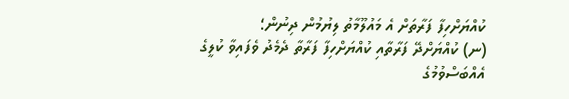ކުއްޔަށްހިފާ ފަރާތަށް އެ މައުލޫމާތު ލިޔުމުން ދިނުން؛
(ނ) ކުއްޔަށްދޭ ފަރާތާއި ކުއްޔަށްހިފާ ފަރާތާ ދެމެދު ވެފައިވާ ކުލީގެ އެއްބަސްވުމުގެ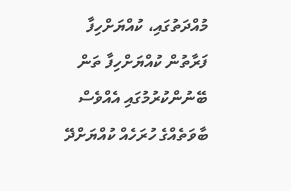މުއްދަތުގައި، ކުއްޔަށްހިފާ ފަރާތުން ކުއްޔަށްހިފާ ތަން ބޭނުންކުރުމުގައި އެއްވެސް ބާވަތެއްގެ ހުރަހެއް ކުއްޔަށްދޭ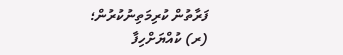ފަރާތުން ކުރިމަތިނުކުރުން؛
(ރ) ކުއްޔަށްހިފާ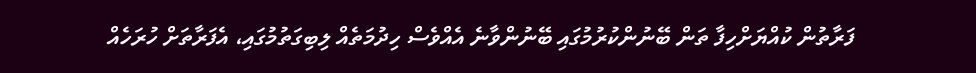ފަރާތުން ކުއްޔަށްހިފާ ތަން ބޭނުންކުރުމުގައި ބޭނުންވާނެ އެއްވެސް ހިދުމަތެއް ލިބިގަތުމުގައި، އެފަރާތަށް ހުރަހެއް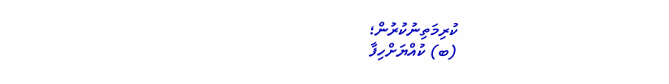ކުރިމަތިނުކުރުން؛
(ބ) ކުއްޔަށްހިފާ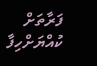ފަރާތަށް ކުއްޔަށްހިފާ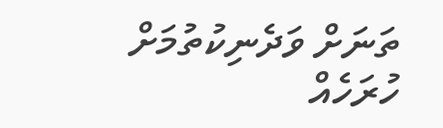ތަނަށް ވަދެނިކުތުމަށް ހުރަހެއް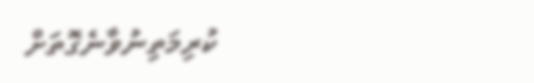ކުރިމަތިނުވާނެގޮތަށް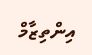އިންތިޒާމް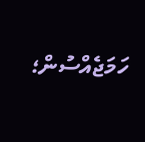ހަމަޖެއްސުން؛